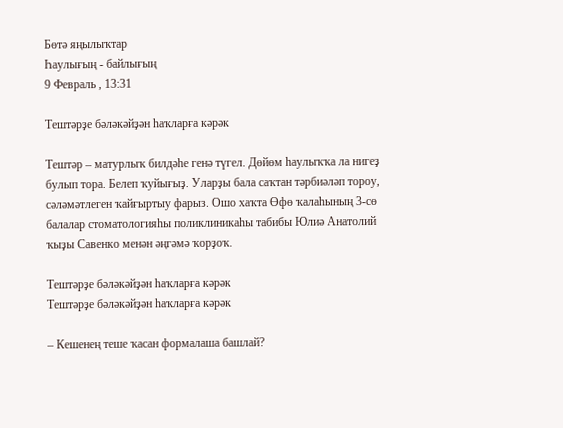Бөтә яңылыҡтар
Һаулығың - байлығың
9 Февраль , 13:31

Тештәрҙе бәләкәйҙән һаҡларға кәрәк

Тештәр – матурлыҡ билдәһе генә түгел. Дөйөм һаулыҡҡа ла нигеҙ булып тора. Белеп ҡуйығыҙ. Уларҙы бала саҡтан тәрбиәләп тороу, сәләмәтлеген ҡайғыртыу фарыз. Ошо хаҡта Өфө ҡалаһының 3-сө балалар стоматологияһы поликлиникаһы табибы Юлиә Анатолий ҡыҙы Савенко менән әңгәмә ҡорҙоҡ.

Тештәрҙе бәләкәйҙән һаҡларға кәрәк
Тештәрҙе бәләкәйҙән һаҡларға кәрәк

– Кешенең теше ҡасан формалаша башлай?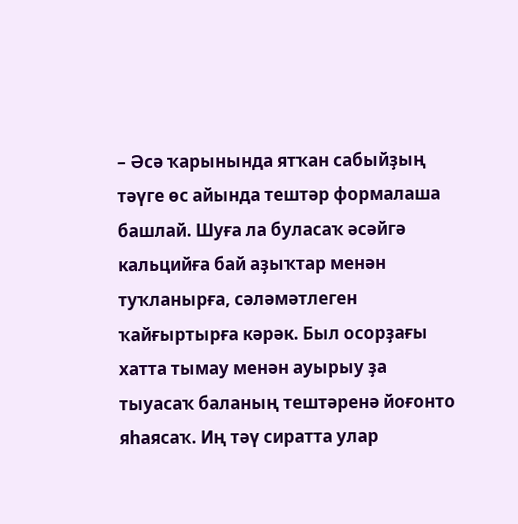– Әсә ҡарынында ятҡан сабыйҙың тәүге өс айында тештәр формалаша башлай. Шуға ла буласаҡ әсәйгә кальцийға бай аҙыҡтар менән туҡланырға, сәләмәтлеген ҡайғыртырға кәрәк. Был осорҙағы хатта тымау менән ауырыу ҙа тыуасаҡ баланың тештәренә йоғонто яһаясаҡ. Иң тәү сиратта улар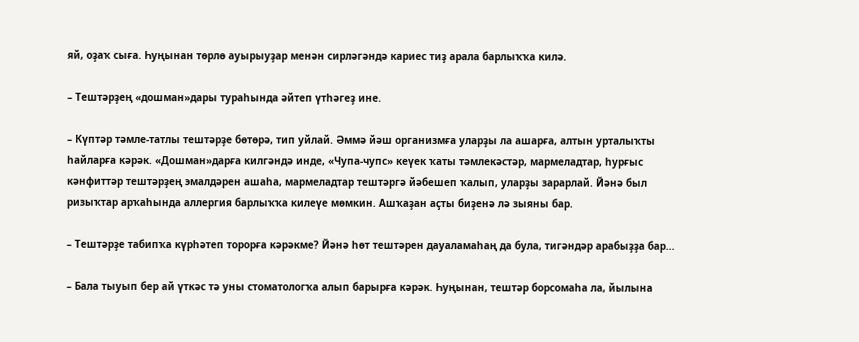яй, оҙаҡ сыға. Һуңынан төрлө ауырыуҙар менән сирләгәндә кариес тиҙ арала барлыҡҡа килә.

– Тештәрҙең «дошман»дары тураһында әйтеп үтһәгеҙ ине.

– Күптәр тәмле-татлы тештәрҙе бөтөрә, тип уйлай. Әммә йәш организмға уларҙы ла ашарға, алтын урталыҡты һайларға кәрәк. «Дошман»дарға килгәндә инде, «Чупа-чупс» кеүек ҡаты тәмлекәстәр, мармеладтар, һурғыс кәнфиттәр тештәрҙең эмалдәрен ашаһа, мармеладтар тештәргә йәбешеп ҡалып, уларҙы зарарлай. Йәнә был ризыҡтар арҡаһында аллергия барлыҡҡа килеүе мөмкин. Ашҡаҙан аҫты биҙенә лә зыяны бар.

– Тештәрҙе табипҡа күрһәтеп торорға кәрәкме? Йәнә һөт тештәрен дауаламаһаң да була, тигәндәр арабыҙҙа бар...

– Бала тыуып бер ай үткәс тә уны стоматологҡа алып барырға кәрәк. Һуңынан, тештәр борсомаһа ла, йылына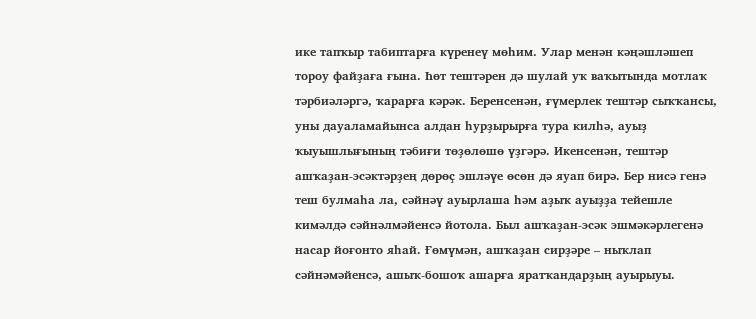ике тапҡыр табиптарға күренеү мөһим. Улар менән кәңәшләшеп тороу файҙаға ғына. Һөт тештәрен дә шулай уҡ ваҡытында мотлаҡ тәрбиәләргә, ҡарарға кәрәк. Беренсенән, ғүмерлек тештәр сыҡҡансы, уны дауаламайынса алдан һурҙырырға тура килһә, ауыҙ ҡыуышлығының тәбиғи төҙөлөшө үҙгәрә. Икенсенән, тештәр ашҡаҙан-эсәктәрҙең дөрөҫ эшләүе өсөн дә яуап бирә. Бер нисә генә теш булмаһа ла, сәйнәү ауырлаша һәм аҙыҡ ауыҙҙа тейешле кимәлдә сәйнәлмәйенсә йотола. Был ашҡаҙан-эсәк эшмәкәрлегенә насар йоғонто яһай. Ғөмүмән, ашҡаҙан сирҙәре – ныҡлап сәйнәмәйенсә, ашыҡ-бошоҡ ашарға яратҡандарҙың ауырыуы.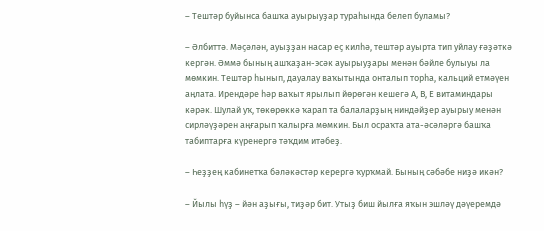– Тештәр буйынса башҡа ауырыуҙар тураһында белеп буламы?

– Әлбиттә. Мәҫәлән, ауыҙҙан насар еҫ килһә, тештәр ауырта тип уйлау ғәҙәткә кергән. Әммә бының ашҡаҙан-эсәк ауырыуҙары менән бәйле булыуы ла мөмкин. Тештәр һынып, дауалау ваҡытында онталып торһа, кальций етмәүен аңлата. Ирендәре һәр ваҡыт ярылып йөрөгән кешегә А, В, Е витаминдары кәрәк. Шулай уҡ, төкөрөккә ҡарап та балаларҙың ниндәйҙер ауырыу менән сирләүҙәрен аңғарып ҡалырға мөмкин. Был осраҡта ата-әсәләргә башҡа табиптарға күренергә тәҡдим итәбеҙ.

– Һеҙҙең кабинетҡа бәләкәстәр керергә ҡурҡмай. Бының сәбәбе ниҙә икән?

– Йылы һүҙ – йән аҙығы, тиҙәр бит. Утыҙ биш йылға яҡын эшләү дәүеремдә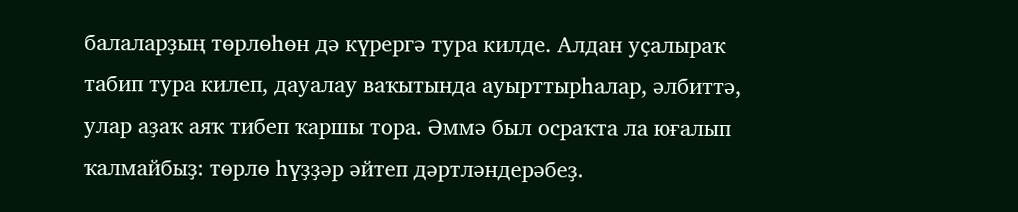балаларҙың төрлөһөн дә күрергә тура килде. Алдан уҫалыраҡ табип тура килеп, дауалау ваҡытында ауырттырһалар, әлбиттә, улар аҙаҡ аяҡ тибеп ҡаршы тора. Әммә был осраҡта ла юғалып ҡалмайбыҙ: төрлө һүҙҙәр әйтеп дәртләндерәбеҙ.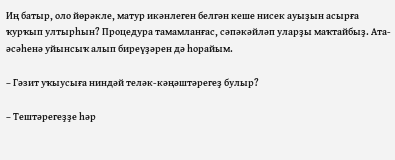Иң батыр, оло йөрәкле, матур икәнлеген белгән кеше нисек ауыҙын асырға ҡурҡып ултырһын? Процедура тамамланғас, сәпәкәйләп уларҙы маҡтайбыҙ. Ата-әсәһенә уйынсыҡ алып биреүҙәрен дә һорайым.

– Гәзит уҡыусыға ниндәй теләк-кәңәштәрегеҙ булыр?

– Тештәрегеҙҙе һәр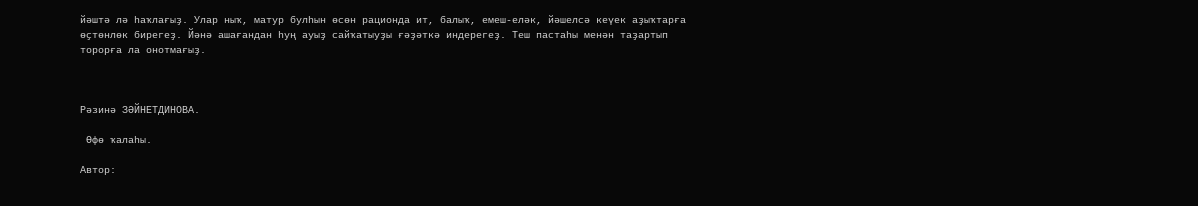йәштә лә һаҡлағыҙ. Улар ныҡ, матур булһын өсөн рационда ит, балыҡ, емеш-еләк, йәшелсә кеүек аҙыҡтарға өҫтөнлөк бирегеҙ. Йәнә ашағандан һуң ауыҙ сайҡатыуҙы ғәҙәткә индерегеҙ. Теш пастаһы менән таҙартып торорға ла онотмағыҙ.



Рәзинә ЗӘЙНЕТДИНОВА.

 Өфө ҡалаһы.

Автор: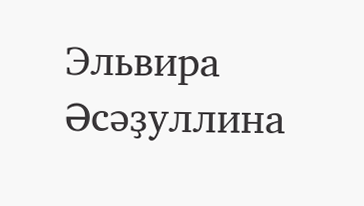Эльвира Әсәҙуллина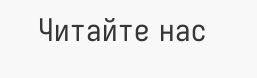Читайте нас